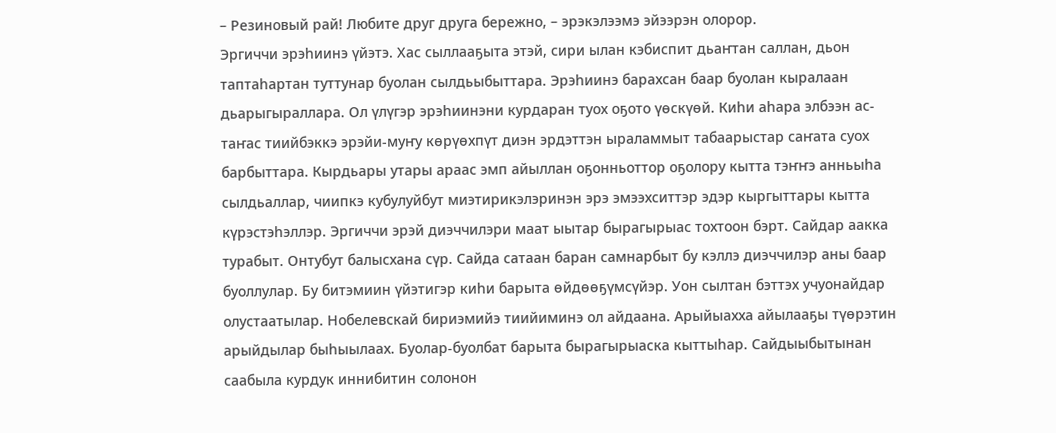– Резиновый рай! Любите друг друга бережно, – эрэкэлээмэ эйээрэн олорор.
Эргиччи эрэһиинэ үйэтэ. Хас сыллааҕыта этэй, сири ылан кэбиспит дьаҥтан саллан, дьон таптаһартан туттунар буолан сылдьыбыттара. Эрэһиинэ барахсан баар буолан кыралаан дьарыгыраллара. Ол үлүгэр эрэһиинэни курдаран туох оҕото үөскүөй. Киһи аһара элбээн ас-таҥас тиийбэккэ эрэйи-муҥу көрүөхпүт диэн эрдэттэн ыраламмыт табаарыстар саҥата суох барбыттара. Кырдьары утары араас эмп айыллан оҕонньоттор оҕолору кытта тэҥҥэ анньыһа сылдьаллар, чиипкэ кубулуйбут миэтирикэлэринэн эрэ эмээхситтэр эдэр кыргыттары кытта күрэстэһэллэр. Эргиччи эрэй диэччилэри маат ыытар бырагырыас тохтоон бэрт. Сайдар аакка турабыт. Онтубут балысхана сүр. Сайда сатаан баран самнарбыт бу кэллэ диэччилэр аны баар буоллулар. Бу битэмиин үйэтигэр киһи барыта өйдөөҕүмсүйэр. Уон сылтан бэттэх учуонайдар олустаатылар. Нобелевскай бириэмийэ тиийиминэ ол айдаана. Арыйыахха айылааҕы түөрэтин арыйдылар быһыылаах. Буолар-буолбат барыта бырагырыаска кыттыһар. Сайдыыбытынан саабыла курдук иннибитин солонон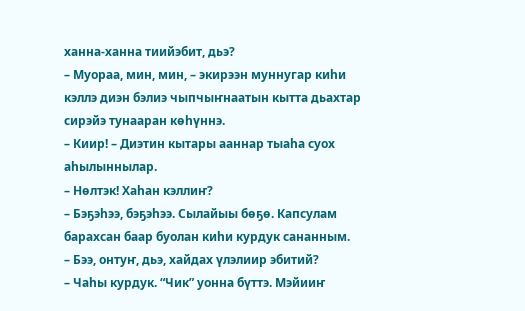ханна-ханна тиийэбит, дьэ?
– Муораа, мин, мин, – экирээн муннугар киһи кэллэ диэн бэлиэ чыпчыҥнаатын кытта дьахтар сирэйэ тунааран көһүннэ.
– Киир! – Диэтин кытары ааннар тыаһа суох аһылыннылар.
– Нөлтэк! Хаһан кэллиҥ?
– Бэҕэһээ, бэҕэһээ. Сылайыы бөҕө. Капсулам барахсан баар буолан киһи курдук сананным.
– Бээ, онтуҥ, дьэ, хайдах үлэлиир эбитий?
– Чаһы курдук. “Чик” уонна бүттэ. Мэйииҥ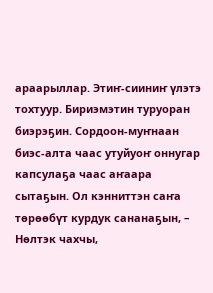араарыллар. Этиҥ-сииниҥ үлэтэ тохтуур. Бириэмэтин туруоран биэрэҕин. Сордоон-муҥнаан биэс-алта чаас утуйуоҥ оннугар капсулаҕа чаас аҥаара сытаҕын. Ол кэнниттэн саҥа төрөөбүт курдук сананаҕын, – Нөлтэк чахчы,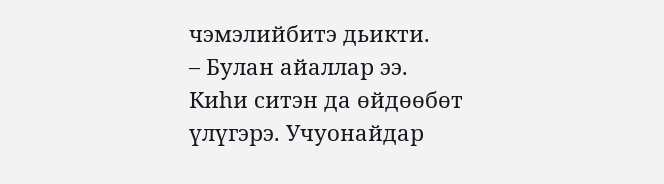чэмэлийбитэ дьикти.
– Булан айаллар ээ. Киһи ситэн да өйдөөбөт үлүгэрэ. Учуонайдар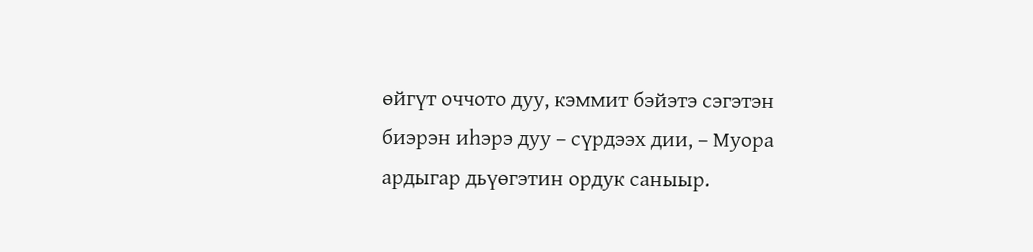өйгүт оччото дуу, кэммит бэйэтэ сэгэтэн биэрэн иһэрэ дуу – сүрдээх дии, – Муора ардыгар дьүөгэтин ордук саныыр.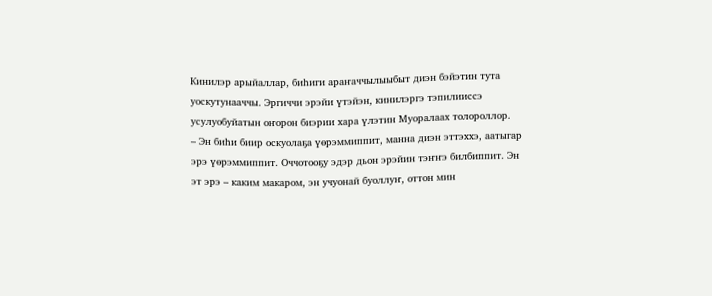Кинилэр арыйаллар, биһиги араҥаччылыыбыт диэн бэйэтин тута уоскутунааччы. Эргиччи эрэйи үтэйэн, кинилэргэ тэпилииссэ усулуобуйатын оҥорон биэрии хара үлэтин Муоралаах толороллор.
– Эн биһи биир оскуолаҕа үөрэммиппит, манна диэн эттэххэ, аатыгар эрэ үөрэммиппит. Оччотооҕу эдэр дьон эрэйин тэҥҥэ билбиппит. Эн эт эрэ – каким макаром, эн учуонай буоллуҥ, оттон мин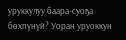уруккулуу баара-суоҕа бөхпүнүй? Уоран уруоккун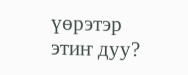үөрэтэр этиҥ дуу?